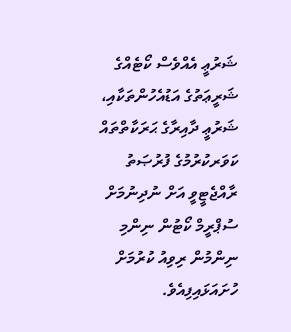ޝަރުޢީ އެއްވެސް ކޯޓެއްގެ ޝަރީޢަތުގެ އަޑުއެހުންތަކާއި، ޝަރުޢީ ދާއިރާގެ ޙަރަކާތްތައް ކަވަރކުރުމުގެ ފުރުޞަތު ރާއްޖެޓީވީ އަށް ނުދިނުމަށް ސުޕްރީމް ކޯޓުން ނިންމި ނިންމުން ރިވިއު ކުރުމަށް ހުށައަޅައިފިއެވެ.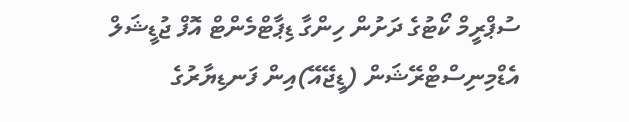ސުޕްރީމް ކޯޓުގެ ދަށުން ހިންގާ ޑިޕާޓްމެންޓް އޮފް ޖުޑީޝަލް އެޑްމިނިސްޓްރޭޝަން (ޑީޖޭއޭ)އިން ފަނޑިޔާރުގެ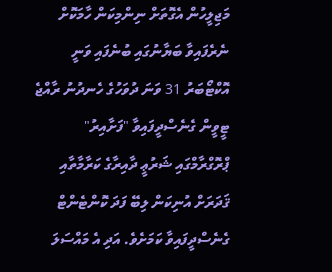މަޖިލީހުން އެގޮތަށް ނިންމިކަން ހާމަކޮށް ނެރެފައިވާ ބަޔާނުގައި ބުނެފައި ވަނީ އޮކްޓޯބަރު 31 ވަނަ ދުވަހުގެ ހެނދުނު ރާއްޖެ ޓީވީން ގެނެސްދީފައިވާ "ފަށާއިރު" ޕްރޮގްރާމްގައި ޝަރުޢީ ދާއިރާގެ ކަރާމާތާއި ޤަދަރަށް އުނިކަން ލިބޭ ފަދަ ކޮންޓެންޓް ގެނެސްދީފައިވާ ކަމަށެވެ. އަދި އެ މައްސަލަ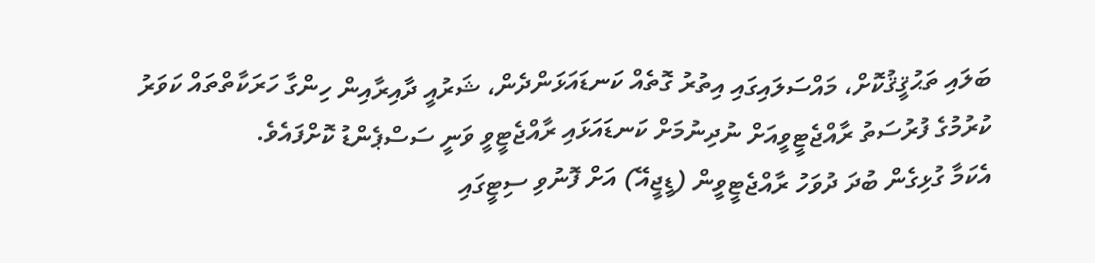ބަލައި ތަޙުޤީޤުކޮށް، މައްސަލައިގައި އިތުރު ގޮތެއް ކަނޑައަޅަންދެން، ޝަރުއީ ދާއިރާއިން ހިންގާ ހަރަކާތްތައް ކަވަރު ކުރުމުގެ ފުރުސަތު ރާއްޖެޓީވީއަށް ނުދިނުމަށް ކަނޑައަޅައި ރާއްޖެޓީވީ ވަނީ ސަސްޕެންޑު ކޮށްފައެވެ.
އެކަމާ ގުޅިގެން ބުދަ ދުވަހު ރާއްޖެޓީވީން (ޑީޖީއޭ) އަށް ފޮނުވި ސިޓީގައި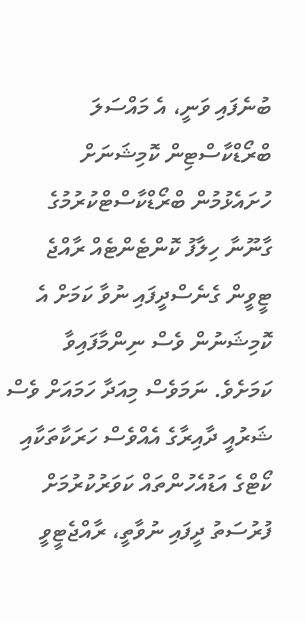ބުނެފައި ވަނީ، އެ މައްސަލަ ބްރޯޑްކާސްޓިން ކޮމިޝަނަށް ހުށައެޅުމުން ބްރޯޑްކާސްޓްކުރުމުގެ ގާނޫނާ ހިލާފު ކޮންޓެންޓެއް ރާއްޖެ ޓީވީން ގެނެސްދީފައި ނުވާ ކަމަށް އެ ކޮމިޝަނުން ވެސް ނިންމާފައިވާ ކަމަށެވެ. ނަމަވެސް މިއަދާ ހަމައަށް ވެސް ޝަރުއީ ދާއިރާގެ އެއްވެސް ހަރަކާތަކާއި ކޯޓްގެ އަޑުއެހުންތައް ކަވަރުކުރުމަށް ފުރުސަތު ދީފައި ނުވާތީ، ރާއްޖެޓީވީ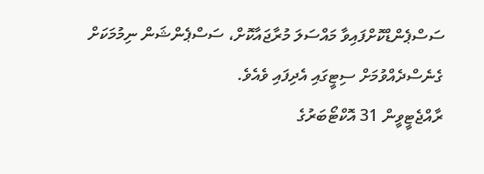ސަސްޕެންޑްކޮށްފައިވާ މައްސަލަ މުރާޖައާކޮށް، ސަސްޕެންޝަން ނިމުމަކަށް ގެނެސްދެއްވުމަށް ސިޓީގައި އެދިފައި ވެއެވެ.
ރާއްޖެޓީވީން 31 އޮކްޓޯބަރުގެ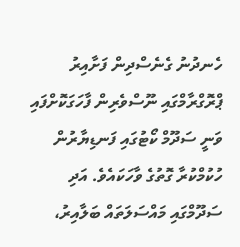ހެނދުނު ގެނެސްދިން ފަށާއިރު ޕްރޮގްރާމްގައި ނޫސްވެރިން ފާހަގަކޮށްފައި ވަނީ ސަދޫމް ކޯޓުގައި ފަނޑިޔާރުން ހުކުމްކުރާ ގޮތުގެ ވާހަކައެވެ. އަދި ސަދޫމްގައި މައްސަލަތައް ބަލާއިރު،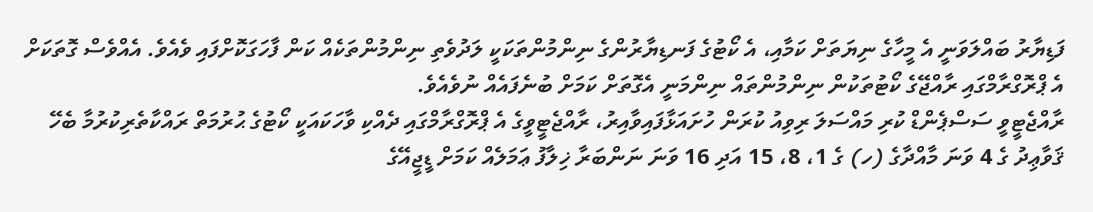ފަޑިޔާރު ބައްލަވަނީ އެ މީހާގެ ނިޔަތަށް ކަމާއި، އެ ކޯޓުގެ ފަނޑިޔާރުންގެ ނިންމުންތަކަކީ ލަދުވެތި ނިންމުންތަކެއް ކަން ފާހަގަކޮށްފައި ވެއެވެ. އެއްވެސް ގޮތަކަށް އެ ޕްރޮގްރާމްގައި ރާއްޖޭގެ ކޯޓުތަކުން ނިންމުންތައް ނިންމަނީ އެގޮތަށް ކަމަށް ބުނެފައެއް ނުވެއެވެ.
ރާއްޖެޓީވީ ސަސްޕެންޑް ކުރި މައްސަލަ ރިވިއު ކުރަން ހުށައަޅާފައިވާއިރު، ރާއްޖެޓީވީގެ އެ ޕްރޮގްރާމްގައި ދެއްކި ވާހަކައަކީ ކޯޓުގެ ޙުރުމަތް ރައްކާތެރިކުރުމާ ބެހޭ ޤަވާޢިދު ގެ 4 ވަނަ މާއްދާގެ (ހ) ގެ 1، 8، 15 އަދި 16 ވަނަ ނަންބަރާ ޚިލާފު ޢަމަލެއް ކަމަށް ޑީޖީއޭގެ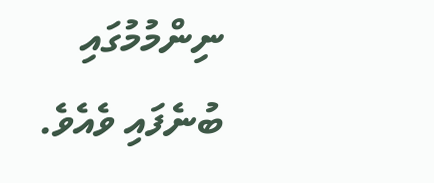ނިންމުމުގައި ބުނެފައި ވެއެވެ.